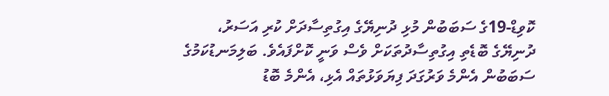ކޮވިޑް-19ގެ ސަބަބުން މުޅި ދުނިޔޭގެ އިގުތިސާދަށް ކުރި އަސަރު، ދުނިޔޭގެ ބޮޑެތި އިގުތިސާދުތަކަށް ވެސް ވަނީ ކޮށްފައެވެ. ބަލިމަނޑުކަމުގެ ސަބަބުން އެންމެ ވަރުގަދަ ފިޔަވަޅުތައް އެޅި، އެންމެ ބޮޑު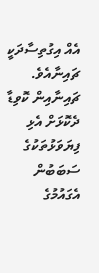އެއް އިގުތިސާދަކީ ޗައިނާއެވެ. ޗައިނާއިން ކޮވިޑާ ދެކޮޅަށް އެޅި ފިޔަވަޅުތަކުގެ ސަބަބުން އެގައުމުގެ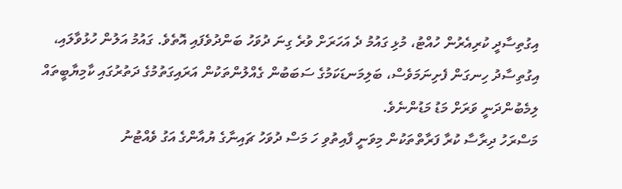އިގުތިސާދީ ކުރިއެރުން ހުއްޓު، މުޅި ގައުމު ދެ އަހަރަށް ވުރެ ގިނަ ދުވަހު ބަންދުވެފައި އޮތެވެ. ގައުމު އަލުން ހުޅުވާލައި، އިގުތިސާދު ހިނގަން ފެށިނަމަވެސް، ބަލިމަނޑަކަމުގެ ސަބަބުން ގެއްލުންތަކުން އަރައިގަތުމުގެ ދަތުރުގައި ކާމިޔާބީތައް ލިމެބުންދަނީ ވަރަށް މަޑު މަޑުންނެވެ.
މަސްރަހު ދިރާސާ ކުރާ ފަރާތްތަކުން މިވަނީ ފާއިތުވި ހަ މަސް ދުވަހު ޗައިނާގެ ޔުއާންގެ އަގު ވެއްޓުނު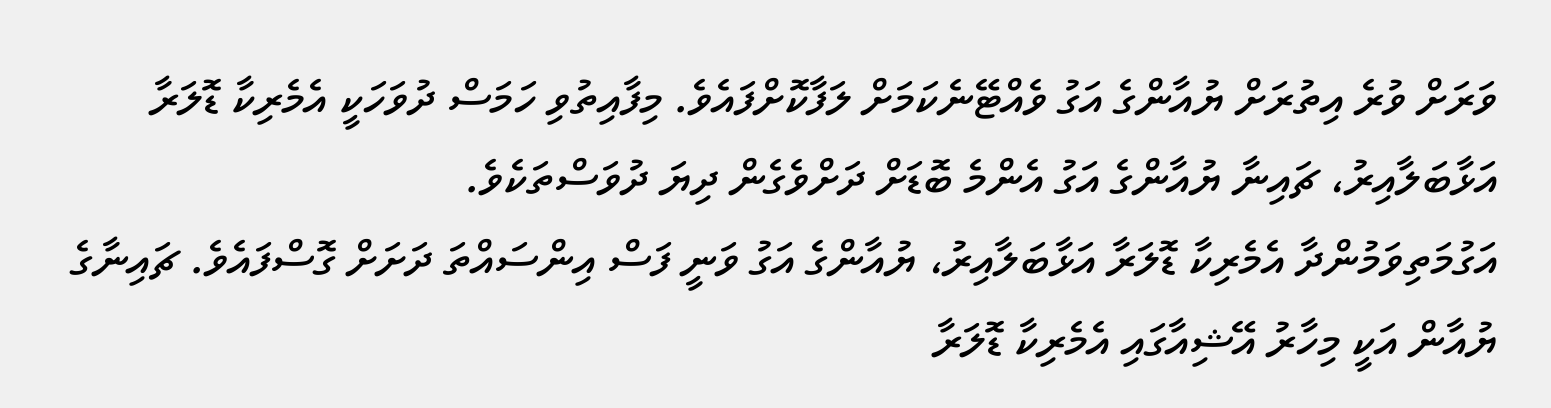ވަރަށް ވުރެ އިތުރަށް ޔުއާންގެ އަގު ވެއްޓޭނެކަމަށް ލަފާކޮށްފައެވެ. މިފާއިތުވި ހަމަސް ދުވަހަކީ އެމެރިކާ ޑޮލަރާ އަޅާބަލާއިރު، ޗައިނާ ޔުއާންގެ އަގު އެންމެ ބޮޑަށް ދަށްވެގެން ދިޔަ ދުވަސްތަކެވެ.
އަގުމަތިވަމުންދާ އެމެރިކާ ޑޮލަރާ އަޅާބަލާއިރު، ޔުއާންގެ އަގު ވަނީ ފަސް އިންސައްތަ ދަށަށް ގޮސްފައެވެ. ޗައިނާގެ ޔުއާން އަކީ މިހާރު އޭޝިއާގައި އެމެރިކާ ޑޮލަރާ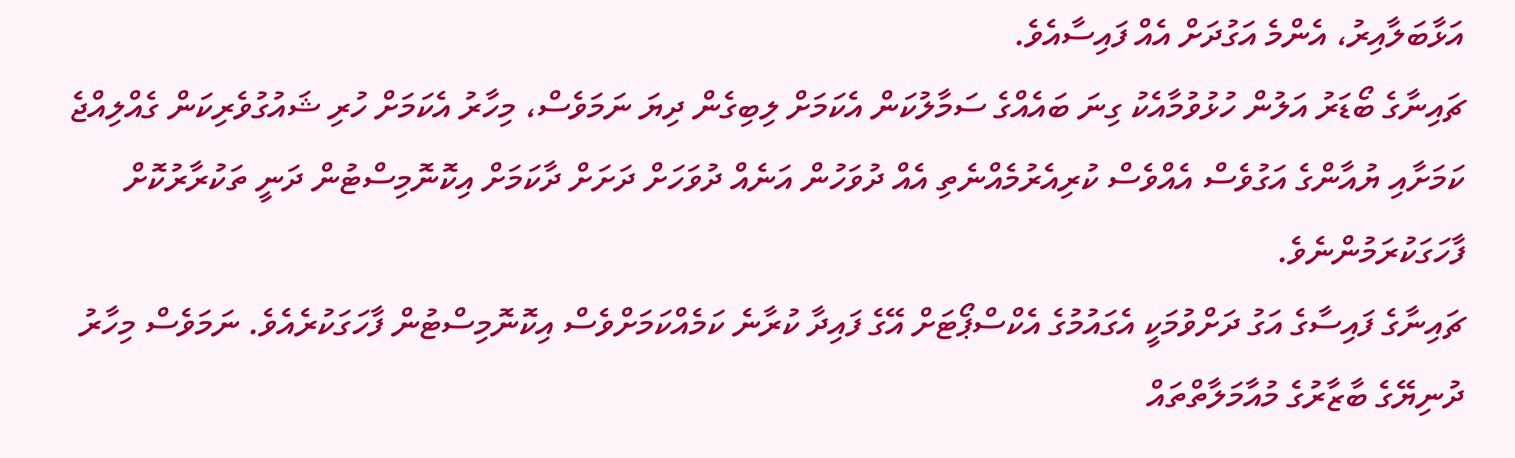އަޅާބަލާއިރު، އެންމެ އަގުދަށް އެއް ފައިސާއެވެ.
ޗައިނާގެ ބޯޑަރު އަލުން ހުޅުވުމާއެކު ގިނަ ބައެއްގެ ސަމާލުކަން އެކަމަށް ލިބިގެން ދިޔަ ނަމަވެސް، މިހާރު އެކަމަށް ހުރި ޝައުގުވެރިކަން ގެއްލިއްޖެ ކަމަށާއި ޔުއާންގެ އަގުވެސް އެއްވެސް ކުރިއެރުމެއްނެތި އެއް ދުވަހުން އަނެއް ދުވަހަށް ދަށަށް ދާކަމަށް އިކޮނޮމިސްޓުން ދަނީ ތަކުރާރުކޮށް ފާހަގަކުރަމުންނެވެ.
ޗައިނާގެ ފައިސާގެ އަގު ދަށްވުމަކީ އެގައުމުގެ އެކްސްޕޯޓަށް އޭގެ ފައިދާ ކުރާނެ ކަމެއްކަމަށްވެސް އިކޮނޮމިސްޓުން ފާހަގަކުރެއެވެ. ނަމަވެސް މިހާރު ދުނިޔޭގެ ބާޒާރުގެ މުއާމަލާތްތައް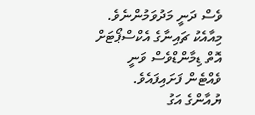ވެސް ދަނީ މަދުވަމުންނެވެ. މިއާއެކު ޗައިނާގެ އެކްސްޕޯޓަށް އޮތް ޑިމާންޑްވެސް ވަނީ ވެއްޓެން ފަށައިފައެވެ.
ޔުއާންގެ އަގު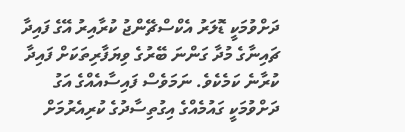ދަށްވުމަކީ ޑޮލަރު އެކްސްޗޭންޖު ކުރާއިރު އޭގެ ފައިދާ ޗައިނާގެ މުދާ ގަންނަ ބޭރުގެ ވިޔަފާރިތަކަށް ފައިދާ ކުރާނެ ކަމެކެވެ. ނަމަވެސް ފައިސާއެއްގެ އަގު ދަށްވުމަކީ ގައުމެއްގެ އިގުތިސާދުގެ ކުރިއެރުމަށް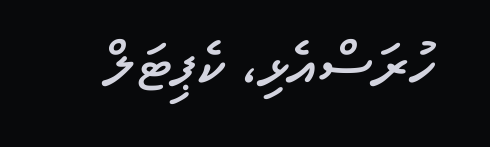ހުރަސްއެޅި، ކެޕިޓަލް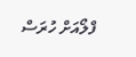ފްލޯއަށް ހުރަސް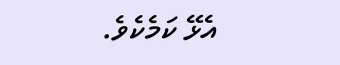އެޅޭ ކަމެކެވެ.